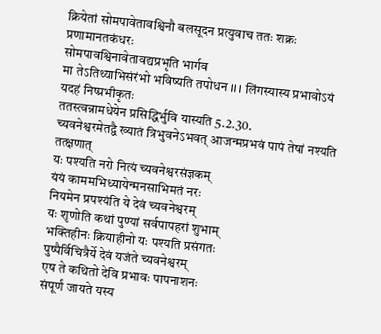क्रियेतां सोमपावेतावश्विनौ बलसूदन प्रत्युवाच ततः शक्रः प्रणामानतकंधरः
सोमपावश्विनावेतावद्यप्रभृति भार्गव
मा तेऽतिथ्याभिसंरंभो भविष्यति तपोधन ।। । लिंगस्यास्य प्रभावोऽयं यदहं निष्प्रभीकृतः
ततस्त्वन्नामधेयेन प्रसिद्धिर्भुवि यास्यति 5.2.30.
च्यवनेश्वरमेतद्वै ख्यातं त्रिभुवनेऽभवत् आजन्मप्रभवं पापं तेषां नश्यति तत्क्षणात्
यः पश्यति नरो नित्यं च्यवनेश्वरसंज्ञकम्
यंयं काममभिध्यायेन्मनसाभिमतं नरः
नियमेन प्रपश्यंति ये देवं च्यवनेश्वरम्
यः शृणोति कथां पुण्यां सर्वपापहरां शुभाम्
भक्तिहीनः क्रियाहीनो यः पश्यति प्रसंगतः
पुष्पैर्विचित्रैर्ये देवं यजंते च्यवनेश्वरम्
एष ते कथितो देवि प्रभावः पापनाशनः
संपूर्णं जायते यस्य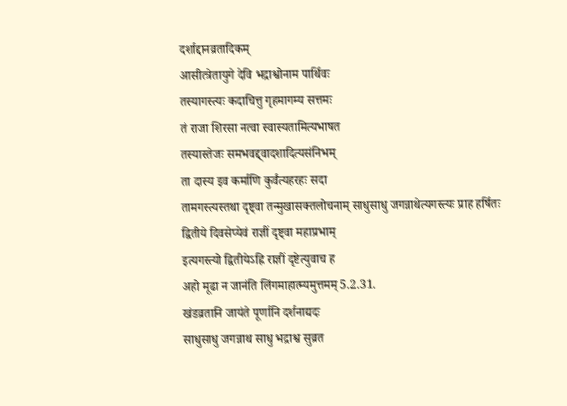दर्शाद्दानव्रतादिकम्
आसीत्त्रेतायुगे देवि भद्राश्वोनाम पार्थिवः
तस्यागस्त्यः कदाचित्तु गृहमागम्य सत्तमः
तं राजा शिरसा नत्वा स्वास्यतामित्यभाषत
तस्यास्तेजः समभवद्द्वादशादित्यसंनिभम्
ता दास्य इव कर्माणि कुर्वंत्यहरहः सदा
तामगस्त्यस्तथा दृष्ट्वा तन्मुखासक्तलोचनाम् साधुसाधु जगन्नाथेत्यगस्त्यः प्राह हर्षितः
द्वितीये दिवसेप्येवं राज्ञीं दृष्ट्वा महाप्रभाम्
इत्यगस्त्यो द्वितीयेऽह्नि राज्ञीं दृष्टेत्युवाच ह
अहो मूढा न जानंति लिंगमाहात्म्यमुत्तमम् 5.2.31.
खंडव्रतानि जायंते पूर्णानि दर्शनाद्यदः
साधुसाधु जगन्नाथ साधु भद्राश्व सुव्रत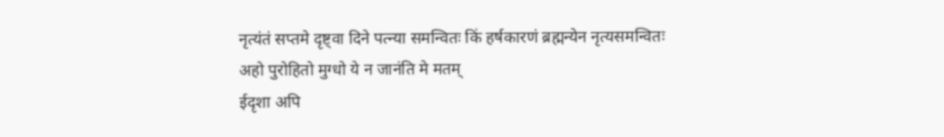नृत्यंतं सप्तमे दृष्ट्वा दिने पत्न्या समन्वितः किं हर्षकारणं ब्रह्मन्येन नृत्यसमन्वितः
अहो पुरोहितो मुग्धो ये न जानंति मे मतम्
ईदृशा अपि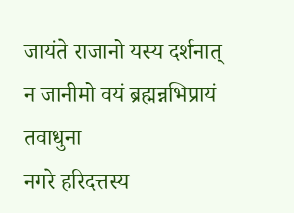जायंते राजानो यस्य दर्शनात्
न जानीमो वयं ब्रह्मन्नभिप्रायं तवाधुना
नगरे हरिदत्तस्य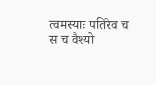त्वमस्याः पतिरेव च
स च वैश्यो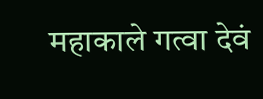महाकाले गत्वा देवं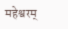महेश्वरम्